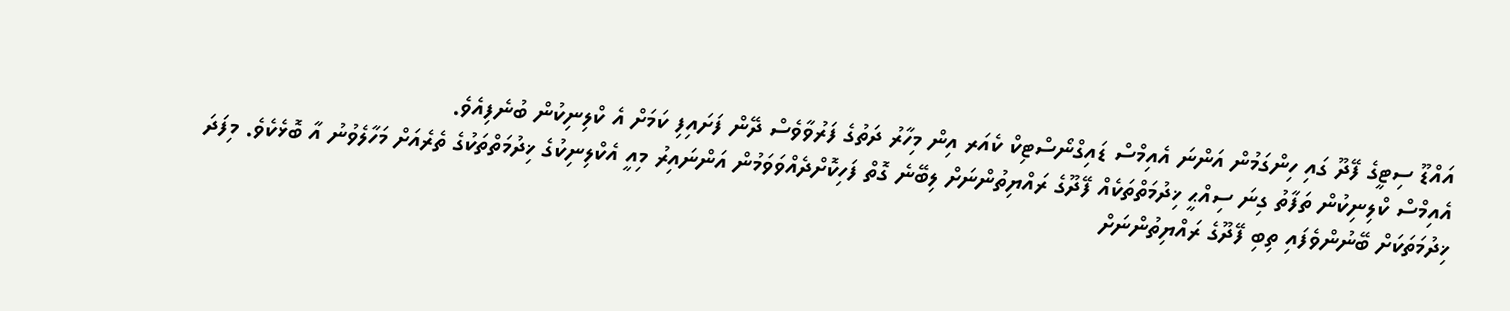އައްޑޫ ސިޓީގެ ފޭދޫ ގައި ހިންގަމުން އަންނަ އެއިމްސް ޑައިގްނޯސްޓިކް ކެއަރ އިން މިހާރު ދަތުގެ ފަރުވާވެސް ދޭން ފަށައިފި ކަމަށް އެ ކްލިނިކުން ބުނެފިއެވެ.
އެއިމްސް ކްލިނިކުން ތަފާތު ގިނަ ސިއްޙީ ޚިދުމަތްތަކެއް ފޭދޫގެ ރައްޔިތުންނަށް ލިބޭނެ ގޮތް ފަހިކޮށްދެއްވަވަމުން އަންނައިރު މިއީ އެކްލިނިކުގެ ޚިދުމަތްތަކުގެ ތެރެއަށް މަހާލެވުނު އާ ބޮޅެކެވެ. މިފަދަ ޚިދުމަތަކަށް ބޭނުންވެފައި ތިބި ފޭދޫގެ ރައްޔިތުންނަށް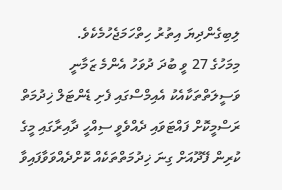ލިބިގެންދިޔަ އިތުރު ހިތްހަމަޖެހުމެކެވެ.
މިމަހުގެ 27 ވީ ބުދަ ދުވަހު އެންމެ ޒަމާނީ ވަސީލަތްތަކާއެކު އެއިމްސްގައި ފެށި ޑެންޓަލް ޚިދުމަތް ރަސްމީކޮށް ފައްޓަވައި ދެއްވެވީ ސިއްހީ ދާއިރާގައި މީގެ ކުރިން ފޭދޫއަށް ގިނަ ޚިދުމަތްތަކެއް ކޮށްދެއްވަވާފައިވާ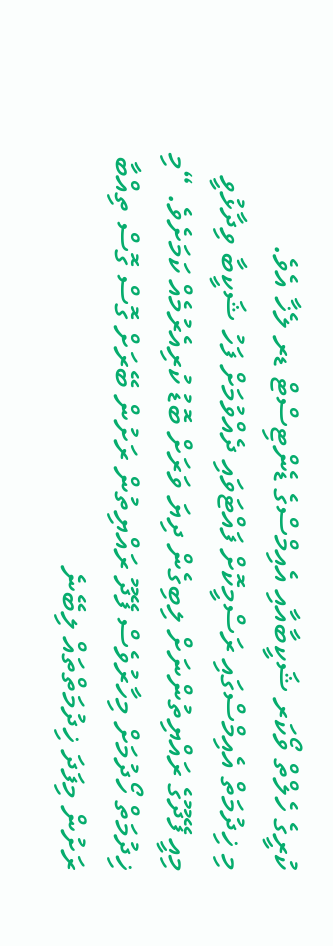ކުރީގެ ހެލްތް ވޯކަރ ޝަކީބާއާއި އެއިމްސްގެ ޑެންޓިސްޓް ޑރ ލެޚާ އެވެ.
މި ޚިދުމަތް އެއިމްސްގައި ރަސްމީކޮށް ފައްޓަވައި ދެއްވުމަށް ފަހު ޝަކީބާ ވިދާޅުވީ މިއީ ފޭދޫގެ ރައްޔިތުންނަށް ލިބިގެން ދިޔަ ވަރަށް ބޮޑު ކުރިއެރުމެއް ކަމަށެވެ. “މި ޚިދުމަތް ހޯދުމަށް މިހާރުވެސް ފޭދޫ ރައްޔިތުން ރަށުން ބޭރަށް ގޮސް ގޮސް ތިއްބާ ރަށުން މިފަދަ ޚިދުމަތްތައް ލިބޭނެ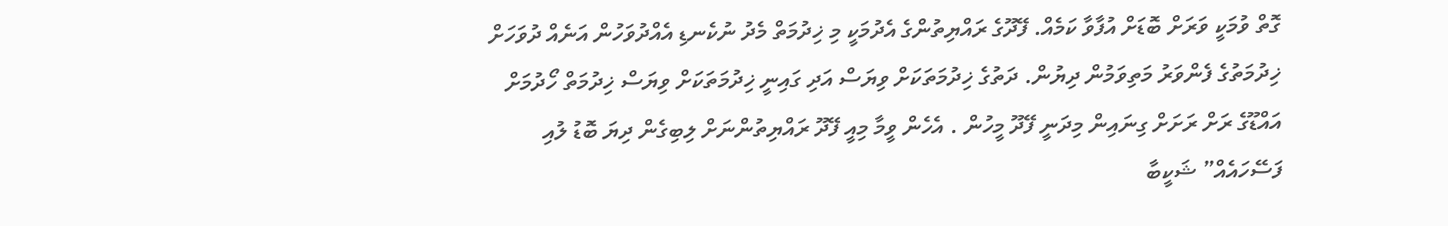ގޮތް ވުމަކީ ވަރަށް ބޮޑަށް އުފާވާ ކަމެއް. ފޭދޫގެ ރައްޔިތުންގެ އެދުމަކީ މި ޚިދުމަތް މެދު ނުކެނޑި އެއްދުވަހުން އަނެއް ދުވަހަށް ޚިދުމަތުގެ ފެންވަރު މަތިވަމުން ދިޔުން. ދަތުގެ ޚިދުމަތަކަށް ވިޔަސް އަދި ގައިނީ ޚިދުމަތަކަށް ވިޔަސް ޚިދުމަތް ހޯދުމަށް އައްޑޫގެ ރަށް ރަށަށް ގިނައިން މިދަނީ ފޭދޫ މީހުން . އެހެން ވީމާ މިއީ ފޭދޫ ރައްޔިތުންނަށް ލިބިގެން ދިޔަ ބޮޑު ލުއި ފަސޭހައެއް” ޝަކީބާ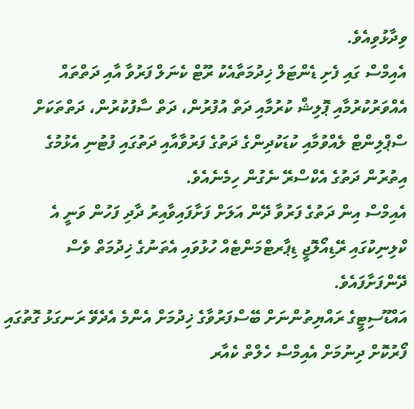ވިދާޅުވިއެވެ.
އެއިމްސް ގައި ފެށި ޑެންޓަލް ޚިދުމަތާއެކު ރޫޓް ކެނަލް ފަރުވާ އާއި ދަތްތައް އެއްވަރުކުރުމާއި ޕޮލިޝް ކުރުމާއި ދަތް އުފުރުން، ދަތް ސާފުކުރުން، ދަތްތަކަށް ސްޕްލިންޓް ލެއްވުމާއި ކުޑަކުދިންގެ ދަތުގެ ފަރުވާއާއި ދަތުގައި ފުޓުނި އެޅުމުގެ އިތުރުން ދަތުގެ އެކްސްރޭ ނެގުން ހިމެނެއެވެ.
އެއިމްސް އިން ދަތުގެ ފަރުވާ ދޭން އަލަށް ފަށާފައިވާއިރު ދާދި ފަހުން ވަނީ އެ ކްލިނިކުގައި ރޭޑިއޯލޮޖީ ޑިޕާރޓްމަންޓެއް ހުޅުވައި އެތަނުގެ ޚިދުމަތް ވެސް ދޭންފަށާފައެވެ.
އައްޑޫސިޓީގެ ރައްޔިތުންނަށް ބޭސްފަރުވާގެ ޚިދުމަށް އެންމެ އެދެވޭ ރަނގަޅު ގޮތުގައި ފޯރުކޮށް ދިނުމަށް އެއިމްސް ހެލްތް ކެއާރ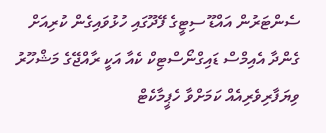ސެންޓަރުން އައްޑޫ ސިޓީގެ ފޭދޫގައި ހުޅުވައިގެން ކުރިއަށް ގެންދާ އެއިމްސް ޑައިގްނޯސްޓިކް ކެއާ އަކީ ރާއްޖޭގެ މަޝްހޫރު ވިޔަފާރިވެރިއެއް ކަމަށްވާ ހެޕީމާކެޓް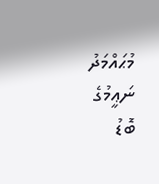މުޙައްމަދު ނަޢީމުގެ ބޮޑު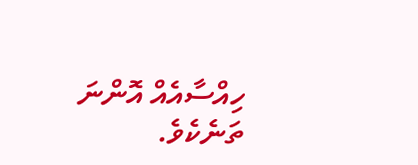ހިއްސާއެއް އޮންނަ ތަނެކެވެ.